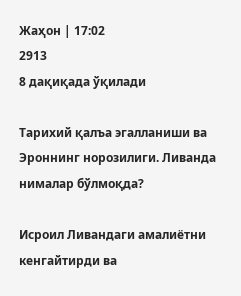Жаҳон | 17:02
2913
8 дақиқада ўқилади

Тарихий қалъа эгалланиши ва Эроннинг норозилиги. Ливанда нималар бўлмоқда?

Исроил Ливандаги амалиётни кенгайтирди ва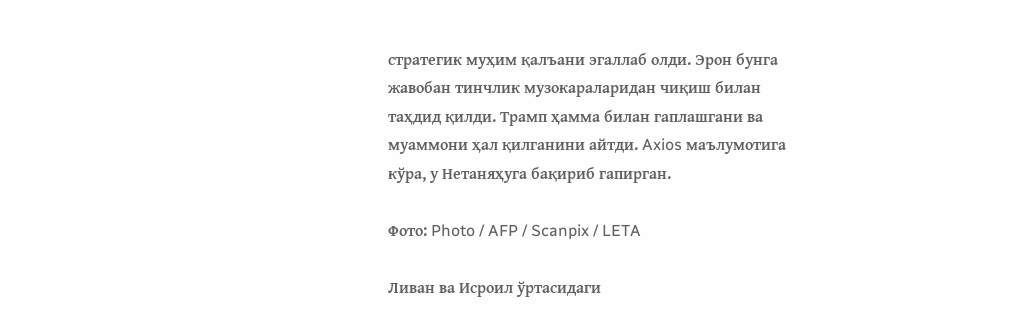стратегик муҳим қалъани эгаллаб олди. Эрон бунга жавобан тинчлик музокараларидан чиқиш билан таҳдид қилди. Трамп ҳамма билан гаплашгани ва муаммони ҳал қилганини айтди. Axios маълумотига кўра, у Нетаняҳуга бақириб гапирган.

Фото: Photo / AFP / Scanpix / LETA

Ливан ва Исроил ўртасидаги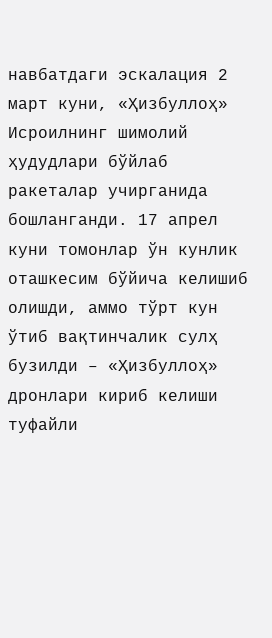навбатдаги эскалация 2 март куни, «Ҳизбуллоҳ» Исроилнинг шимолий ҳудудлари бўйлаб ракеталар учирганида бошланганди. 17 апрел куни томонлар ўн кунлик оташкесим бўйича келишиб олишди, аммо тўрт кун ўтиб вақтинчалик сулҳ бузилди – «Ҳизбуллоҳ» дронлари кириб келиши туфайли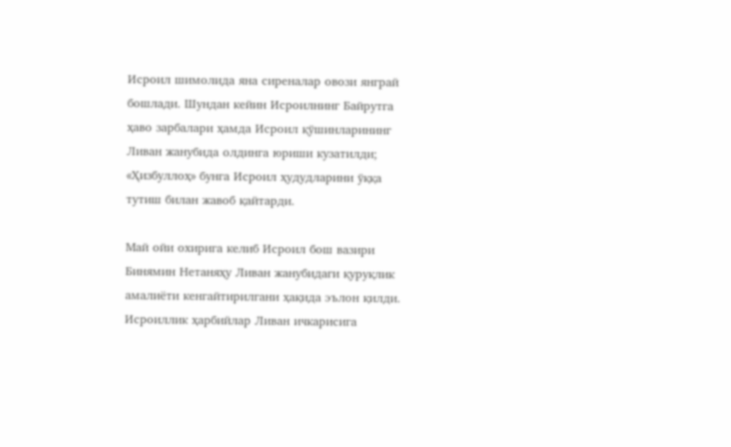Исроил шимолида яна сиреналар овози янграй бошлади. Шундан кейин Исроилнинг Байрутга ҳаво зарбалари ҳамда Исроил қўшинларининг Ливан жанубида олдинга юриши кузатилди; «Ҳизбуллоҳ» бунга Исроил ҳудудларини ўққа тутиш билан жавоб қайтарди.

Май ойи охирига келиб Исроил бош вазири Бинямин Нетаняҳу Ливан жанубидаги қуруқлик амалиёти кенгайтирилгани ҳақида эълон қилди. Исроиллик ҳарбийлар Ливан ичкарисига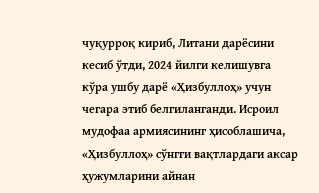чуқурроқ кириб, Литани дарёсини кесиб ўтди, 2024 йилги келишувга кўра ушбу дарё «Ҳизбуллоҳ» учун чегара этиб белгиланганди. Исроил мудофаа армиясининг ҳисоблашича, «Ҳизбуллоҳ» сўнгги вақтлардаги аксар ҳужумларини айнан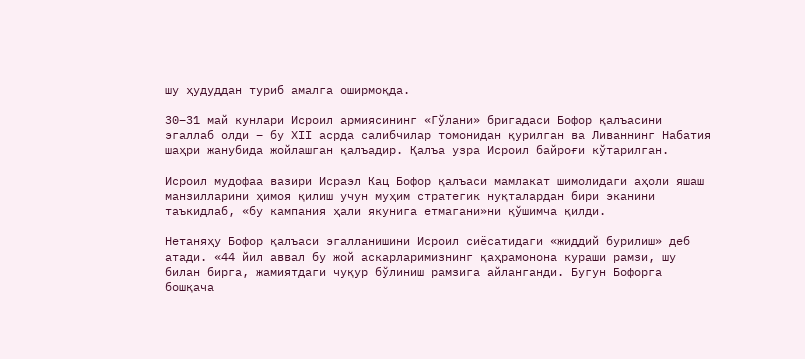шу ҳудуддан туриб амалга оширмоқда.

30–31 май кунлари Исроил армиясининг «Гўлани» бригадаси Бофор қалъасини эгаллаб олди – бу XII асрда салибчилар томонидан қурилган ва Ливаннинг Набатия шаҳри жанубида жойлашган қалъадир. Қалъа узра Исроил байроғи кўтарилган.

Исроил мудофаа вазири Исраэл Кац Бофор қалъаси мамлакат шимолидаги аҳоли яшаш манзилларини ҳимоя қилиш учун муҳим стратегик нуқталардан бири эканини таъкидлаб, «бу кампания ҳали якунига етмагани»ни қўшимча қилди.

Нетаняҳу Бофор қалъаси эгалланишини Исроил сиёсатидаги «жиддий бурилиш» деб атади. «44 йил аввал бу жой аскарларимизнинг қаҳрамонона кураши рамзи, шу билан бирга, жамиятдаги чуқур бўлиниш рамзига айланганди. Бугун Бофорга бошқача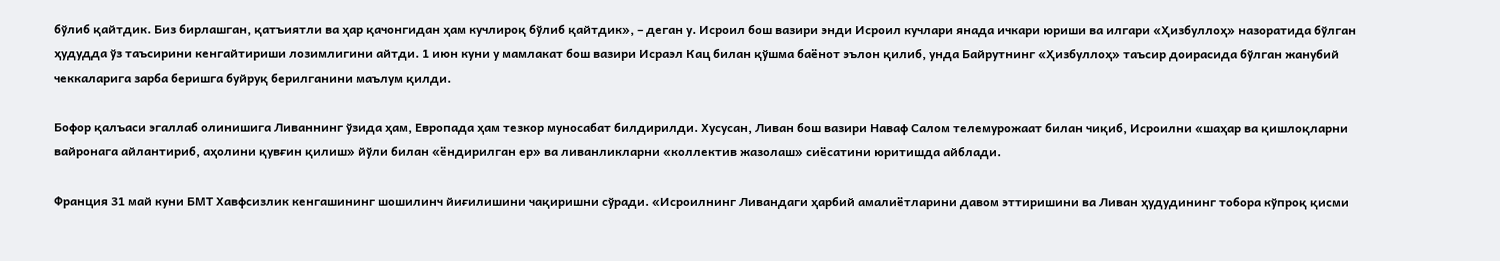бўлиб қайтдик. Биз бирлашган, қатъиятли ва ҳар қачонгидан ҳам кучлироқ бўлиб қайтдик», – деган у. Исроил бош вазири энди Исроил кучлари янада ичкари юриши ва илгари «Ҳизбуллоҳ» назоратида бўлган ҳудудда ўз таъсирини кенгайтириши лозимлигини айтди. 1 июн куни у мамлакат бош вазири Исраэл Кац билан қўшма баёнот эълон қилиб, унда Байрутнинг «Ҳизбуллоҳ» таъсир доирасида бўлган жанубий чеккаларига зарба беришга буйруқ берилганини маълум қилди.

Бофор қалъаси эгаллаб олинишига Ливаннинг ўзида ҳам, Европада ҳам тезкор муносабат билдирилди. Хусусан, Ливан бош вазири Наваф Салом телемурожаат билан чиқиб, Исроилни «шаҳар ва қишлоқларни вайронага айлантириб, аҳолини қувғин қилиш» йўли билан «ёндирилган ер» ва ливанликларни «коллектив жазолаш» сиёсатини юритишда айблади.

Франция 31 май куни БМТ Хавфсизлик кенгашининг шошилинч йиғилишини чақиришни сўради. «Исроилнинг Ливандаги ҳарбий амалиётларини давом эттиришини ва Ливан ҳудудининг тобора кўпроқ қисми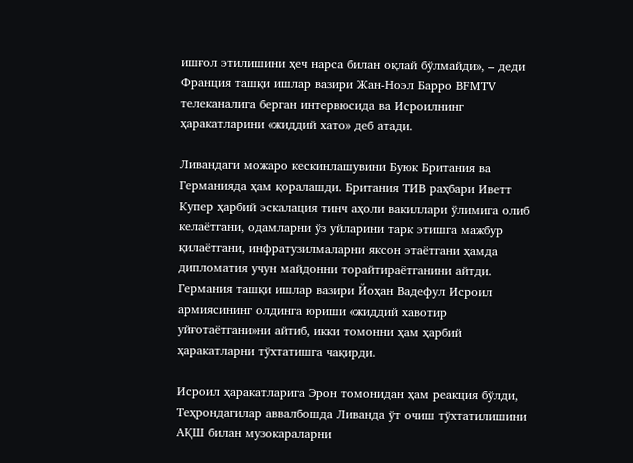ишғол этилишини ҳеч нарса билан оқлай бўлмайди», – деди Франция ташқи ишлар вазири Жан-Ноэл Барро BFMTV телеканалига берган интервюсида ва Исроилнинг ҳаракатларини «жиддий хато» деб атади.

Ливандаги можаро кескинлашувини Буюк Британия ва Германияда ҳам қоралашди. Британия ТИВ раҳбари Иветт Купер ҳарбий эскалация тинч аҳоли вакиллари ўлимига олиб келаётгани, одамларни ўз уйларини тарк этишга мажбур қилаётгани, инфратузилмаларни яксон этаётгани ҳамда дипломатия учун майдонни торайтираётганини айтди. Германия ташқи ишлар вазири Йоҳан Вадефул Исроил армиясининг олдинга юриши «жиддий хавотир уйғотаётгани»ни айтиб, икки томонни ҳам ҳарбий ҳаракатларни тўхтатишга чақирди.

Исроил ҳаракатларига Эрон томонидан ҳам реакция бўлди, Теҳрондагилар аввалбошда Ливанда ўт очиш тўхтатилишини АҚШ билан музокараларни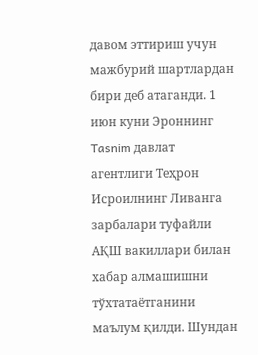давом эттириш учун мажбурий шартлардан бири деб атаганди. 1 июн куни Эроннинг Tasnim давлат агентлиги Теҳрон Исроилнинг Ливанга зарбалари туфайли АҚШ вакиллари билан хабар алмашишни тўхтатаётганини маълум қилди. Шундан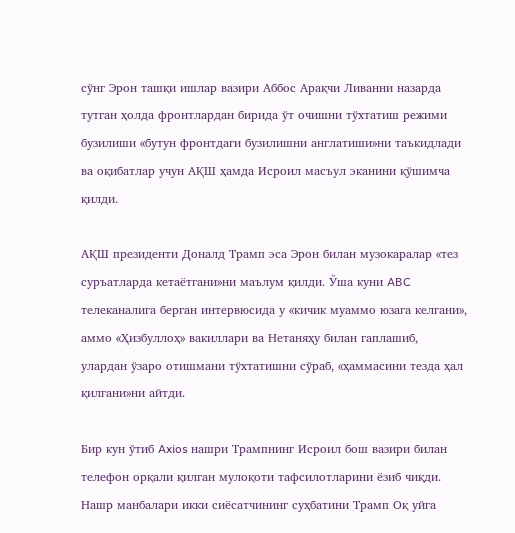сўнг Эрон ташқи ишлар вазири Аббос Арақчи Ливанни назарда тутган ҳолда фронтлардан бирида ўт очишни тўхтатиш режими бузилиши «бутун фронтдаги бузилишни англатиши»ни таъкидлади ва оқибатлар учун АҚШ ҳамда Исроил масъул эканини қўшимча қилди.

АҚШ президенти Доналд Трамп эса Эрон билан музокаралар «тез суръатларда кетаётгани»ни маълум қилди. Ўша куни ABC телеканалига берган интервюсида у «кичик муаммо юзага келгани», аммо «Ҳизбуллоҳ» вакиллари ва Нетаняҳу билан гаплашиб, улардан ўзаро отишмани тўхтатишни сўраб, «ҳаммасини тезда ҳал қилгани»ни айтди.

Бир кун ўтиб Axios нашри Трампнинг Исроил бош вазири билан телефон орқали қилган мулоқоти тафсилотларини ёзиб чиқди. Нашр манбалари икки сиёсатчининг суҳбатини Трамп Оқ уйга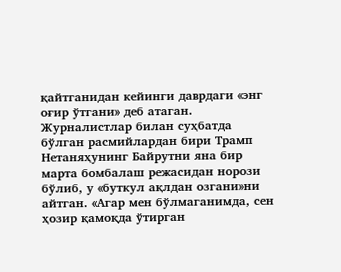қайтганидан кейинги даврдаги «энг оғир ўтгани» деб атаган. Журналистлар билан суҳбатда бўлган расмийлардан бири Трамп Нетаняҳунинг Байрутни яна бир марта бомбалаш режасидан норози бўлиб, у «буткул ақлдан озгани»ни айтган. «Агар мен бўлмаганимда, сен ҳозир қамоқда ўтирган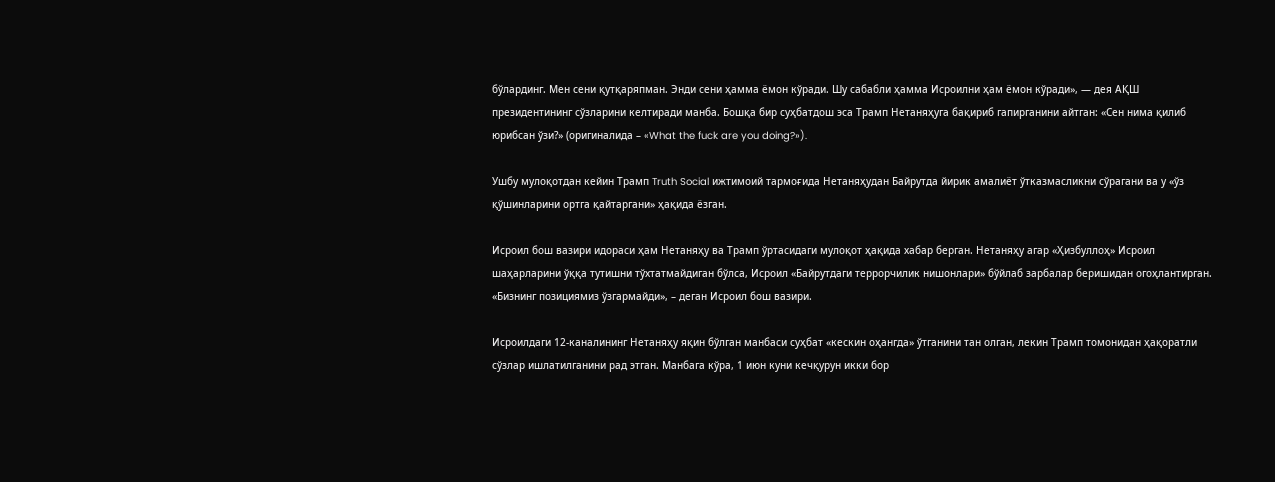бўлардинг. Мен сени қутқаряпман. Энди сени ҳамма ёмон кўради. Шу сабабли ҳамма Исроилни ҳам ёмон кўради», — дея АҚШ президентининг сўзларини келтиради манба. Бошқа бир суҳбатдош эса Трамп Нетаняҳуга бақириб гапирганини айтган: «Сен нима қилиб юрибсан ўзи?» (оригиналида – «What the fuck are you doing?»).

Ушбу мулоқотдан кейин Трамп Truth Social ижтимоий тармоғида Нетаняҳудан Байрутда йирик амалиёт ўтказмасликни сўрагани ва у «ўз қўшинларини ортга қайтаргани» ҳақида ёзган.

Исроил бош вазири идораси ҳам Нетаняҳу ва Трамп ўртасидаги мулоқот ҳақида хабар берган. Нетаняҳу агар «Ҳизбуллоҳ» Исроил шаҳарларини ўққа тутишни тўхтатмайдиган бўлса, Исроил «Байрутдаги террорчилик нишонлари» бўйлаб зарбалар беришидан огоҳлантирган. «Бизнинг позициямиз ўзгармайди», – деган Исроил бош вазири.

Исроилдаги 12-каналининг Нетаняҳу яқин бўлган манбаси суҳбат «кескин оҳангда» ўтганини тан олган, лекин Трамп томонидан ҳақоратли сўзлар ишлатилганини рад этган. Манбага кўра, 1 июн куни кечқурун икки бор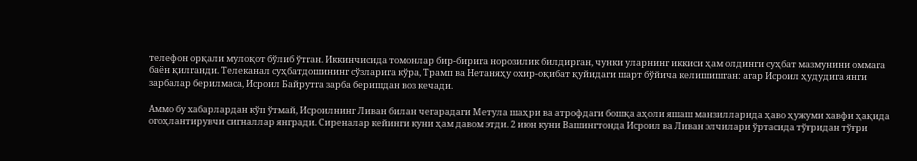телефон орқали мулоқот бўлиб ўтган. Иккинчисида томонлар бир-бирига норозилик билдирган, чунки уларнинг иккиси ҳам олдинги суҳбат мазмунини оммага баён қилганди. Телеканал суҳбатдошининг сўзларига кўра, Трамп ва Нетаняҳу охир-оқибат қуйидаги шарт бўйича келишишган: агар Исроил ҳудудига янги зарбалар берилмаса, Исроил Байрутга зарба беришдан воз кечади.

Аммо бу хабарлардан кўп ўтмай, Исроилнинг Ливан билан чегарадаги Метула шаҳри ва атрофдаги бошқа аҳоли яшаш манзилларида ҳаво ҳужуми хавфи ҳақида огоҳлантирувчи сигналлар янгради. Сиреналар кейинги куни ҳам давом этди. 2 июн куни Вашингтонда Исроил ва Ливан элчилари ўртасида тўғридан тўғри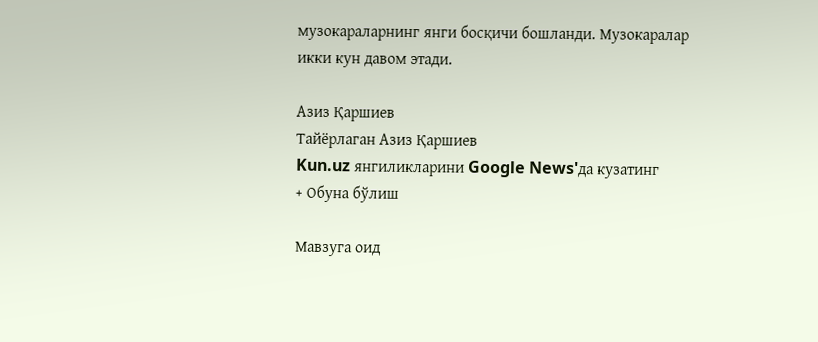музокараларнинг янги босқичи бошланди. Музокаралар икки кун давом этади.

Азиз Қаршиев
Тайёрлаган Азиз Қаршиев
Kun.uz янгиликларини Google News'да кузатинг
+ Обуна бўлиш

Мавзуга оид